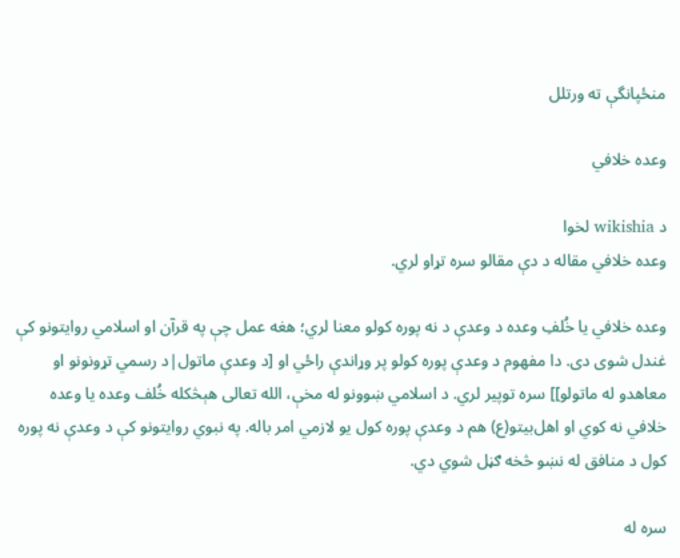منځپانگې ته ورتلل

وعده خلافي

د wikishia لخوا
وعده خلافي مقاله د دې مقالو سره تړاو لري.

وعده خلافي یا خُلفِ وعده د وعدې د نه پوره کولو معنا لري؛ هغه عمل چې په قرآن او اسلامي روایتونو کې غندل شوی دی. دا مفهوم د وعدې پوره کولو پر وړاندې راځي او [د وعدې ماتول|د رسمي تړونونو او معاهدو له ماتولو]] سره توپیر لري. د اسلامي ښوونو له مخې، الله تعالی هېڅکله خُلف وعده یا وعده خلافي نه کوي او اهل‌بیتو(ع) هم د وعدې پوره کول یو لازمي امر باله. په نبوي روایتونو کې د وعدې نه پوره کول د منافق له نښو څخه ګڼل شوي دي.

سره له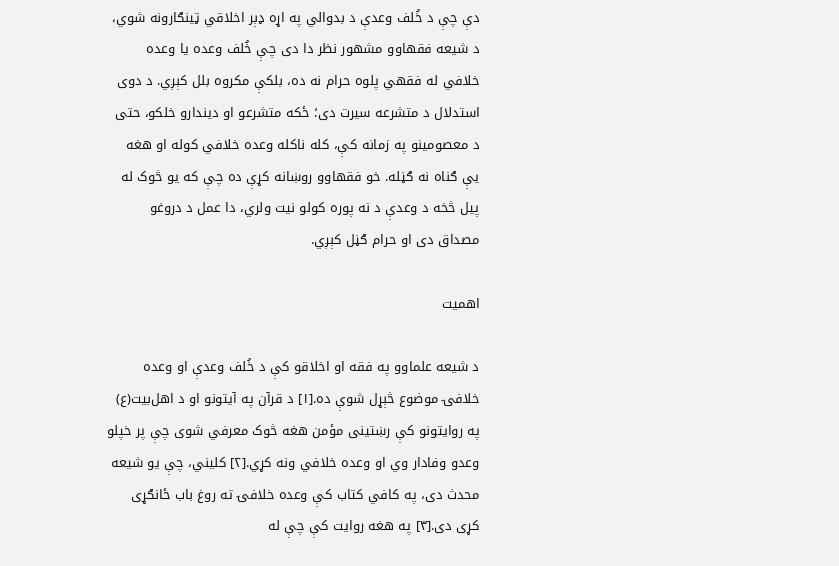دې چې د خُلف وعدې د بدوالي په اړه ډېر اخلاقي ټینګارونه شوي، د شیعه فقهاوو مشهور نظر دا دی چې خُلف وعده یا وعده خلافي له فقهي پلوه حرام نه ده، بلکې مکروه بلل کېږي. د دوی استدلال د متشرعه سیرت دی؛ ځکه متشرعو او دیندارو خلکو، حتی د معصومینو په زمانه کې، کله ناکله وعده خلافي کوله او هغه یې ګناه نه ګڼله. خو فقهاوو روښانه کړې ده چې که یو څوک له پیل څخه د وعدې د نه پوره کولو نیت ولري، دا عمل د دروغو مصداق دی او حرام ګڼل کېږي.

اهمیت

د شیعه علماوو په فقه او اخلاقو کې د خُلف وعدې او وعده خلافۍ موضوع څېړل شوې ده.[۱] د قرآن په آیتونو او د اهل‌بیت(ع) په روایتونو کې رښتینی مؤمن هغه څوک معرفي شوی چې پر خپلو وعدو وفادار وي او وعده خلافي ونه کړي.[۲] کلیني، چې یو شیعه محدث دی، په کافي کتاب کې وعده خلافۍ ته روغ باب ځانګړی کړی دی.[۳] په هغه روایت کې چې له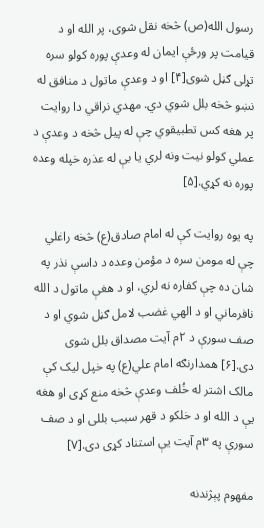رسول الله(ص) څخه نقل شوی، پر الله او د قیامت پر ورځې ایمان له وعدې پوره کولو سره تړلی ګڼل شوی[۴] او د وعدې ماتول د منافق له نښو څخه بلل شوي دي. مهدي نراقي دا روایت پر هغه کس تطبیقوي چې له پیل څخه د وعدې د عملي کولو نیت ونه لري یا بې له عذره خپله وعده پوره نه کړي.[۵]

په یوه روایت کې له امام صادق(ع) څخه راغلي چې له مومن سره د مؤمن وعده د داسې نذر په شان ده چې کفاره نه لري، او د هغې ماتول د الله نافرماني او د الهي غضب لامل ګڼل شوي او د صف سورې د ۲م آیت مصداق بلل شوی دی.[۶] همدارنګه امام علي(ع) په خپل لیک کې مالک اشتر له خُلف وعدې څخه منع کړی او هغه یې د الله او د خلکو د قهر سبب بللی او د صف سورې په ۳م آیت یې استناد کړی دی.[۷]

مفهوم‌ پېژندنه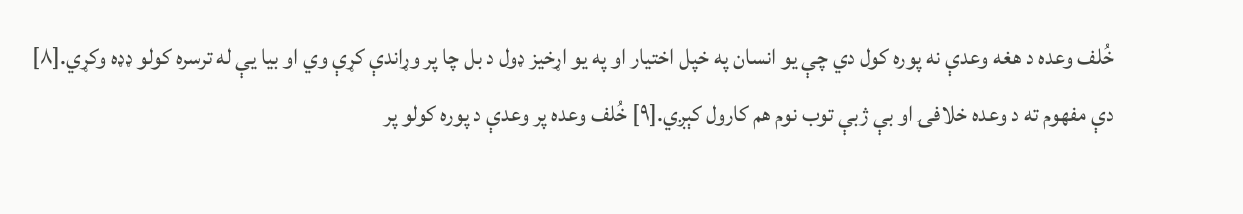خُلف وعده د هغه وعدې نه پوره کول دي چې یو انسان په خپل اختیار او په یو اړخیز ډول د بل چا پر وړاندې کړې وي او بیا یې له ترسره کولو ډډه وکړي.[۸] دې مفهوم ته د وعده خلافۍ او بې ژبې توب نوم هم کارول کېږي.[۹] خُلف وعده پر وعدې د پوره کولو پر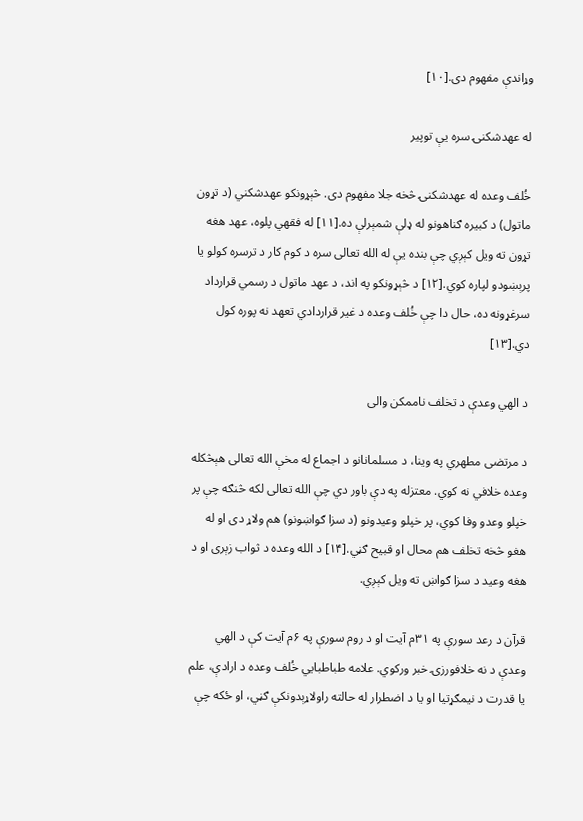وړاندې مفهوم دی.[۱۰]

له عهدشکنۍ سره یې توپیر

خُلف وعده له عهدشکنۍ څخه جلا مفهوم دی. څېړونکو عهدشکني (د تړون ماتول) د کبیره ګناهونو له ډلې شمېرلې ده.[۱۱] له فقهي پلوه، عهد هغه تړون ته ویل کېږي چې بنده یې له الله تعالی سره د کوم کار د ترسره کولو یا پرېښودو لپاره کوي.[۱۲] د څېړونکو په اند، د عهد ماتول د رسمي قرارداد سرغړونه ده، حال دا چې خُلف وعده د غیر قراردادي تعهد نه پوره کول دي.[۱۳]

د الهي وعدې د تخلف ناممکن والی

د مرتضی مطهري په وینا، د مسلمانانو د اجماع له مخې الله تعالی هېڅکله وعده خلافي نه کوي. معتزله په دې باور دي چې الله تعالی لکه څنګه چې پر خپلو وعدو وفا کوي، پر خپلو وعیدونو (د سزا ګواښونو) هم ولاړ دی او له هغو څخه تخلف هم محال او قبیح ګڼي.[۱۴] د الله وعده د ثواب زېری او د هغه وعید د سزا ګواښ ته ویل کېږي.

قرآن د رعد سورې په ۳۱م آیت او د روم سورې په ۶م آیت کې د الهي وعدې د نه خلافورزۍ خبر ورکوي. علامه طباطبایي خُلف وعده د ارادې، علم یا قدرت د نیمګړتیا او یا د اضطرار له حالته راولاړېدونکې ګڼي، او ځکه چې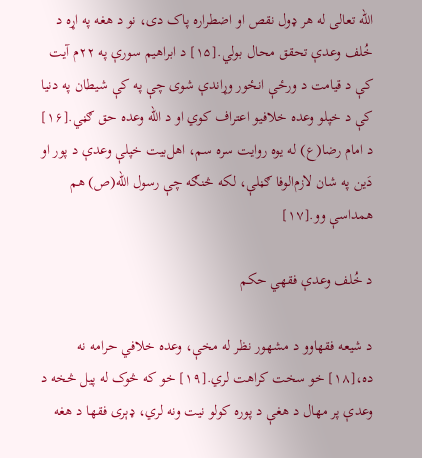الله تعالی له هر ډول نقص او اضطراره پاک دی، نو د هغه په اړه د خُلف وعدې تحقق محال بولي.[۱۵] د ابراهیم سورې په ۲۲م آیت کې د قیامت د ورځې انځور وړاندې شوی چې په کې شیطان په دنیا کې د خپلو وعده خلافیو اعتراف کوي او د الله وعده حق ګڼي.[۱۶] د امام رضا(ع) له یوه روایت سره سم، اهل‌بیت خپلې وعدې د پور او دَین په شان لازم‌الوفا ګڼلې، لکه څنګه چې رسول الله(ص) هم همداسې وو.[۱۷]

د خُلف وعدې فقهي حکم

د شیعه فقهاوو د مشهور نظر له مخې، وعده خلافي حرامه نه ده،[۱۸] خو سخت کراهت لري.[۱۹] خو که څوک له پیل څخه د وعدې پر مهال د هغې د پوره کولو نیت ونه لري، ډېری فقها د هغه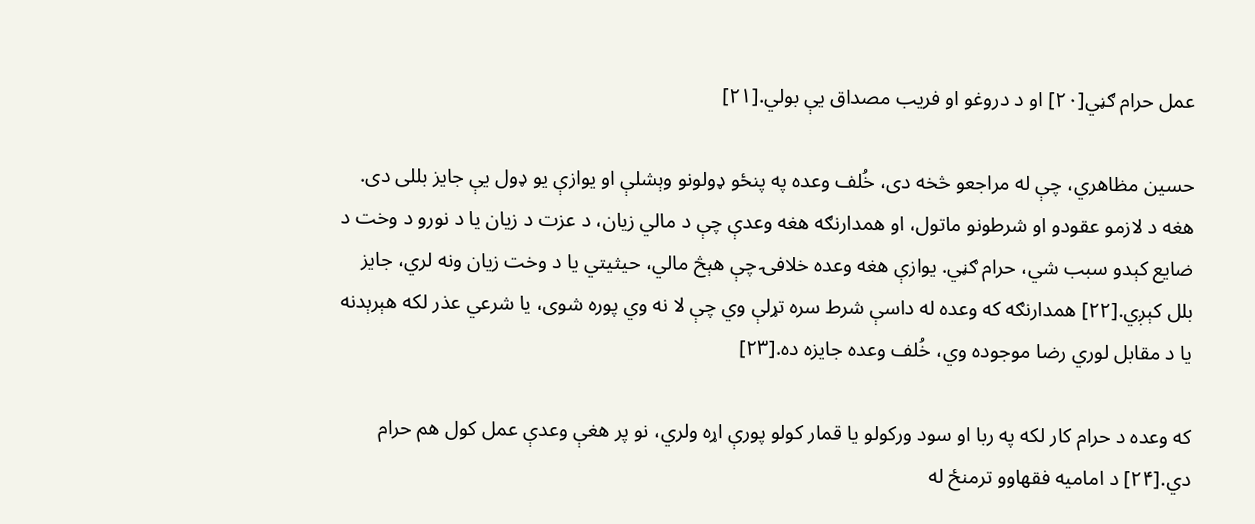عمل حرام ګڼي[۲۰] او د دروغو او فریب مصداق یې بولي.[۲۱]

حسین مظاهري، چې له مراجعو څخه دی، خُلف وعده په پنځو ډولونو وېشلې او یوازې یو ډول یې جایز بللی دی. هغه د لازمو عقودو او شرطونو ماتول، او همدارنګه هغه وعدې چې د مالي زیان، د عزت د زیان یا د نورو د وخت د ضایع کېدو سبب شي، حرام ګڼي. یوازې هغه وعده خلافۍ چې هېڅ مالي، حیثیتي یا د وخت زیان ونه لري، جایز بلل کېږي.[۲۲] همدارنګه که وعده له داسې شرط سره تړلې وي چې لا نه وي پوره شوی، یا شرعي عذر لکه هېرېدنه یا د مقابل لوري رضا موجوده وي، خُلف وعده جایزه ده.[۲۳]

که وعده د حرام کار لکه په ربا او سود ورکولو یا قمار کولو پورې اړه ولري، نو پر هغې وعدې عمل کول هم حرام دي.[۲۴] د امامیه فقهاوو ترمنځ له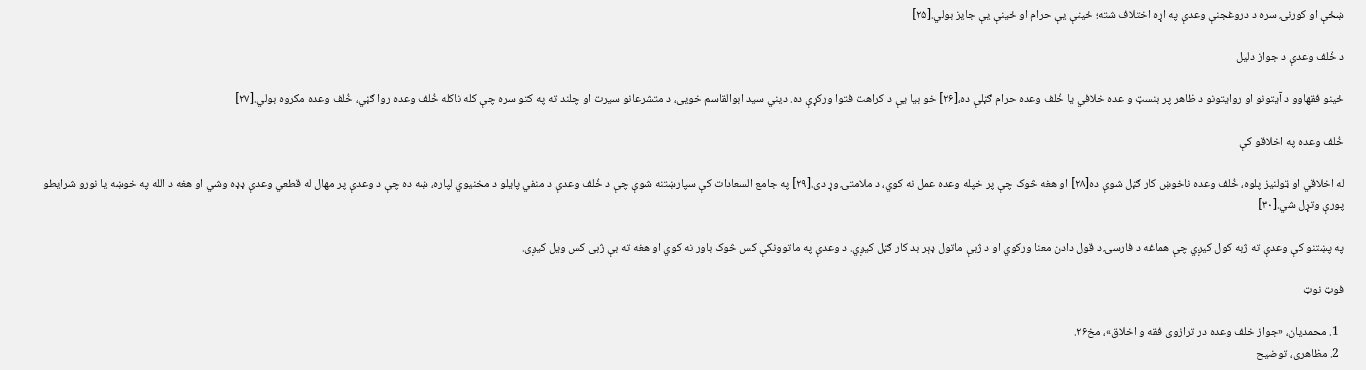ښځې او کورنۍ سره د دروغجنې وعدې په اړه اختلاف شته؛ ځینې یې حرام او ځینې یې جایز بولي.[۲۵]

د خُلف وعدې د جواز دلیل

ځینو فقهاوو د آیتونو او روایتونو د ظاهر پر بنسټ و عده خلافي یا خُلف وعده حرام ګڼلې ده،[۲۶] خو بیا یې د کراهت فتوا ورکړې ده. دیني سید ابوالقاسم خویی، د متشرعانو سیرت او چلند ته په کتو سره چې کله ناکله خُلف وعده روا ګڼي، خُلف وعده مکروه بولي.[۲۷]

خُلف وعده په اخلاقو کې

له اخلاقي او ټولنیز پلوه، خُلف وعده ناخوښ کار ګڼل شوې ده[۲۸] او هغه څوک چې پر خپله وعده عمل نه کوي، د ملامتۍ وړ دی.[۲۹] په جامع السعادات کې سپارښتنه شوې چې د خُلف وعدې د منفي پایلو د مخنیوي لپاره، ښه ده چې د وعدې پر مهال له قطعي وعدې ډډه وشي او هغه د الله په خوښه یا نورو شرایطو پورې وتړل شي.[۳۰]

په پښتنو کې وعدې ته ژبه کول کیږي چې هماغه د فارسۍ د قول دادن معنا ورکوي او د ژبې ماتول ډېر بد کار ګڼل کیږي. د وعدې په ماتوونکې کس څوک باور نه کوي او هغه ته بې ژبی کس ویل کیږی.

فوټ نوټ

  1. محمدیان، «جواز خلف وعده در ترازوی فقه و اخلاق»، مخ۲۶.
  2. مظاهری، توضیح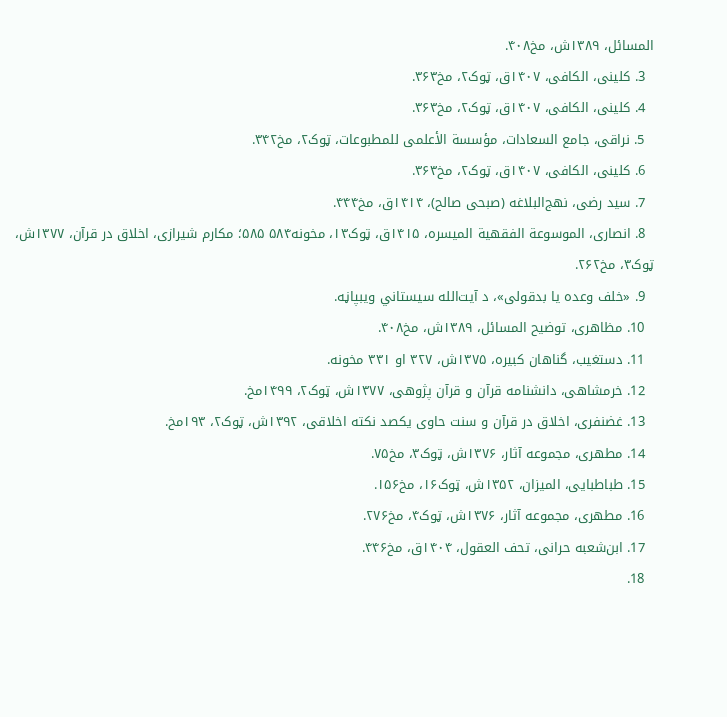المسائل، ۱۳۸۹ش، مخ۴۰۸.
  3. کلینی، الکافی، ۱۴۰۷ق، ټوک۲، مخ۳۶۳.
  4. کلینی، الکافی، ۱۴۰۷ق، ټوک۲، مخ۳۶۳.
  5. نراقی، جامع السعادات، مؤسسة الأعلمی للمطبوعات، ټوک۲، مخ۳۴۲.
  6. کلینی، الکافی، ۱۴۰۷ق، ټوک۲، مخ۳۶۳.
  7. سید رضی، نهج‌البلاغه (صبحی صالح)، ۱۴۱۴ق، مخ۴۴۴.
  8. انصاری، الموسوعة الفقهیة المیسره، ۱۴۱۵ق، ټوک۱۳، مخونه۵۸۴ ۵۸۵؛ مکارم شیرازی، اخلاق در قرآن، ۱۳۷۷ش، ټوک۳، مخ۲۶۲.
  9. «خلف وعده یا بد‌قولی»، د آیت‌الله سیستاني ویبپاڼه.
  10. مظاهری، توضیح المسائل، ۱۳۸۹ش، مخ۴۰۸.
  11. دستغیب، گناهان کبیره، ۱۳۷۵ش، ۳۲۷ او ۳۳۱ مخونه.
  12. خرمشاهی، دانشنامه قرآن و قرآن پژوهی، ۱۳۷۷ش، ټوک۲، ۱۴۹۹مخ.
  13. غضنفری، اخلاق در قرآن و سنت حاوی یکصد نکته اخلاقی، ۱۳۹۲ش، ټوک۲، ۱۹۳مخ.
  14. مطهری، مجموعه آثار، ۱۳۷۶ش، ټوک۳، مخ۷۵.
  15. طباطبایی، المیزان، ۱۳۵۲ش، ټوک۱۶، مخ۱۵۶.
  16. مطهری، مجموعه آثار، ۱۳۷۶ش، ټوک۴، مخ۲۷۶.
  17. ابن‌شعبه حرانی، تحف العقول، ۱۴۰۴ق، مخ۴۴۶.
  18.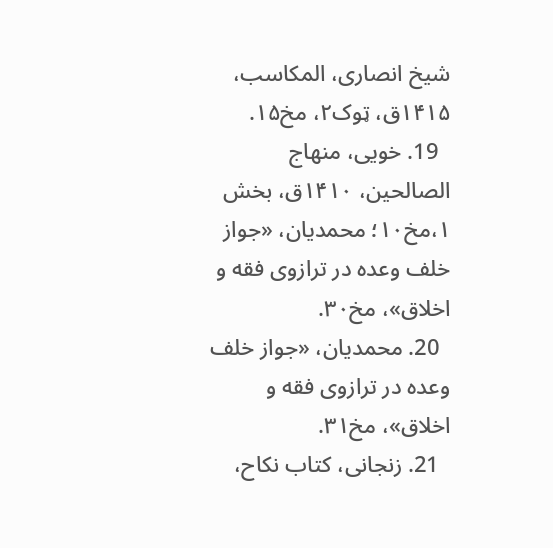شیخ انصاری، المکاسب، ۱۴۱۵ق، ټوک۲، مخ۱۵.
  19. خویی، منهاج الصالحين، ۱۴۱۰ق، بخش ۱،مخ۱۰؛ محمدیان، «جواز خلف وعده در ترازوی فقه و اخلاق»، مخ۳۰.
  20. محمدیان، «جواز خلف وعده در ترازوی فقه و اخلاق»، مخ۳۱.
  21. زنجانی، کتاب نکاح،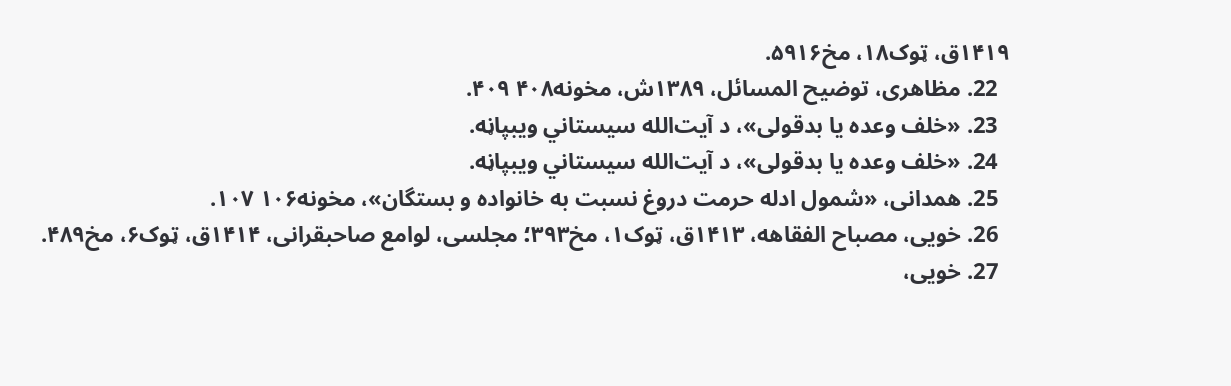۱۴۱۹ق، ټوک۱۸، مخ۵۹۱۶.
  22. مظاهری، توضیح المسائل، ۱۳۸۹ش، مخونه۴۰۸ ۴۰۹.
  23. «خلف وعده یا بد‌قولی»، د آیت‌الله سیستاني ویبپاڼه.
  24. «خلف وعده یا بد‌قولی»، د آیت‌الله سیستاني ویبپاڼه.
  25. همدانی، «شمول ادله حرمت دروغ نسبت به خانواده و بستگان»، مخونه۱۰۶ ۱۰۷.
  26. خویی، مصباح الفقاهه، ۱۴۱۳ق، ټوک۱، مخ۳۹۳؛ مجلسی، لوامع صاحبقرانی، ۱۴۱۴ق، ټوک۶، مخ۴۸۹.
  27. خویی،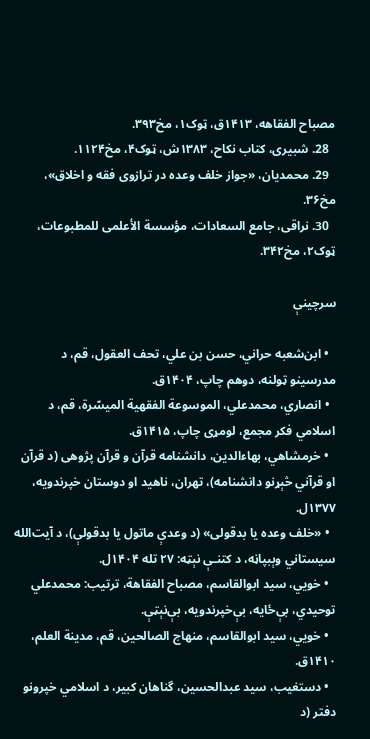مصباح الفقاهه، ۱۴۱۳ق، ټوک۱، مخ۳۹۳.
  28. شبیری، کتاب نکاح، ۱۳۸۳ش، ټوک۴، مخ۱۱۲۴.
  29. محمدیان، «جواز خلف وعده در ترازوی فقه و اخلاق»، مخ۳۶.
  30. نراقی، جامع السعادات، مؤسسة الأعلمی للمطبوعات، ټوک۲، مخ۳۴۲.

سرچينې

  • ابن‌شعبه حراني، حسن بن علي، تحف العقول، قم، د مدرسینو ټولنه، دوهم چاپ، ۱۴۰۴ق.
  • انصاري، محمدعلي، الموسوعة الفقهیة المیسّرة، قم، د اسلامي فکر مجمع، لومړی چاپ، ۱۴۱۵ق.
  • خرمشاهي، بهاءالدین، دانشنامه قرآن و قرآن پژوهی (د قرآن او قرآني څېړنو دانشنامه)، تهران، ناهید او دوستان خپرندویه، ۱۳۷۷ل.
  • «خلف وعده یا بد‌قولی» (د وعدې ماتول یا بدقولې)، د آیت‌الله سیستاني وېبپاڼه، د کتنـې نېټه: ۲۷ تله ۱۴۰۴ل.
  • خويي، سید ابوالقاسم، مصباح الفقاهة، ترتیب: محمدعلي توحیدي، بې‌ځایه، بې‌خپرندویه، بې‌نېټې.
  • خويي، سید ابوالقاسم، منهاج الصالحین، قم، مدینة العلم، ۱۴۱۰ق.
  • دستغیب، سید عبدالحسین، گناهان کبیر، د اسلامي خپرونو دفتر (د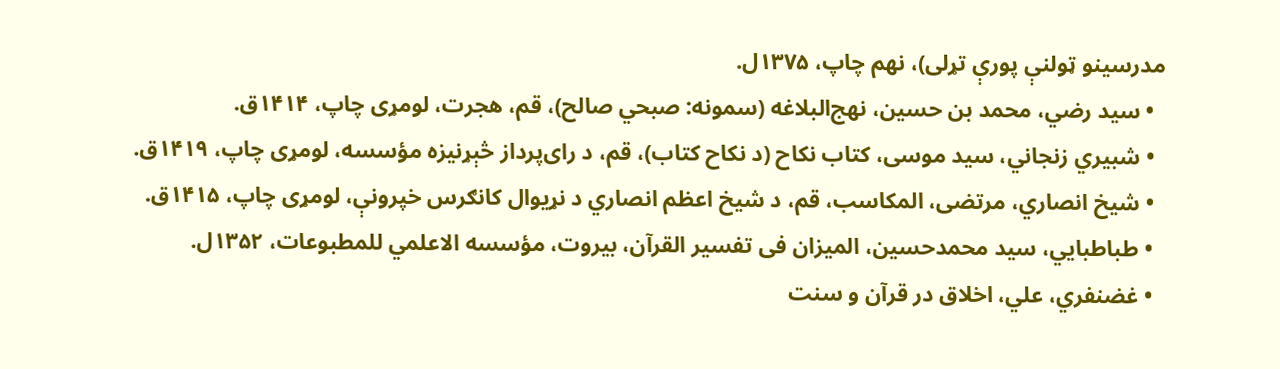مدرسینو ټولنې پورې تړلی)، نهم چاپ، ۱۳۷۵ل.
  • سید رضي، محمد بن حسین، نهج‌البلاغه (سمونه: صبحي صالح)، قم، هجرت، لومړی چاپ، ۱۴۱۴ق.
  • شبیري زنجاني، سید موسی، کتاب نکاح (د نکاح کتاب)، قم، د رای‌پرداز څېړنیزه مؤسسه، لومړی چاپ، ۱۴۱۹ق.
  • شیخ انصاري، مرتضی، المکاسب، قم، د شیخ اعظم انصاري د نړیوال کانګرس خپرونې، لومړی چاپ، ۱۴۱۵ق.
  • طباطبایي، سید محمدحسین، المیزان فی تفسیر القرآن، بیروت، مؤسسه الاعلمي للمطبوعات، ۱۳۵۲ل.
  • غضنفري، علي، اخلاق در قرآن و سنت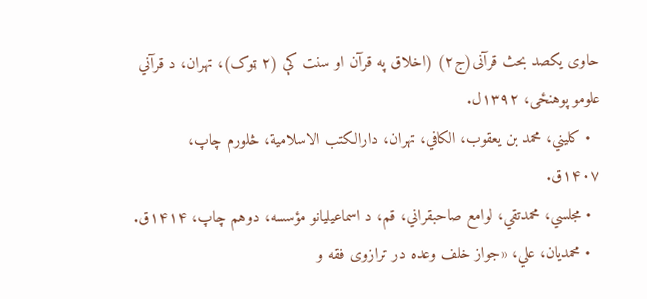حاوی یکصد بحث قرآنی(ج۲) (اخلاق په قرآن او سنت کې (۲ ټوک)، تهران، د قرآني علومو پوهنځی، ۱۳۹۲ل.
  • کلیني، محمد بن یعقوب، الکافي، تهران، دارالکتب الاسلامیة، څلورم چاپ، ۱۴۰۷ق.
  • مجلسي، محمدتقي، لوامع صاحبقراني، قم، د اسماعیلیانو مؤسسه، دوهم چاپ، ۱۴۱۴ق.
  • محمدیان، علي، «جواز خلف وعده در ترازوی فقه و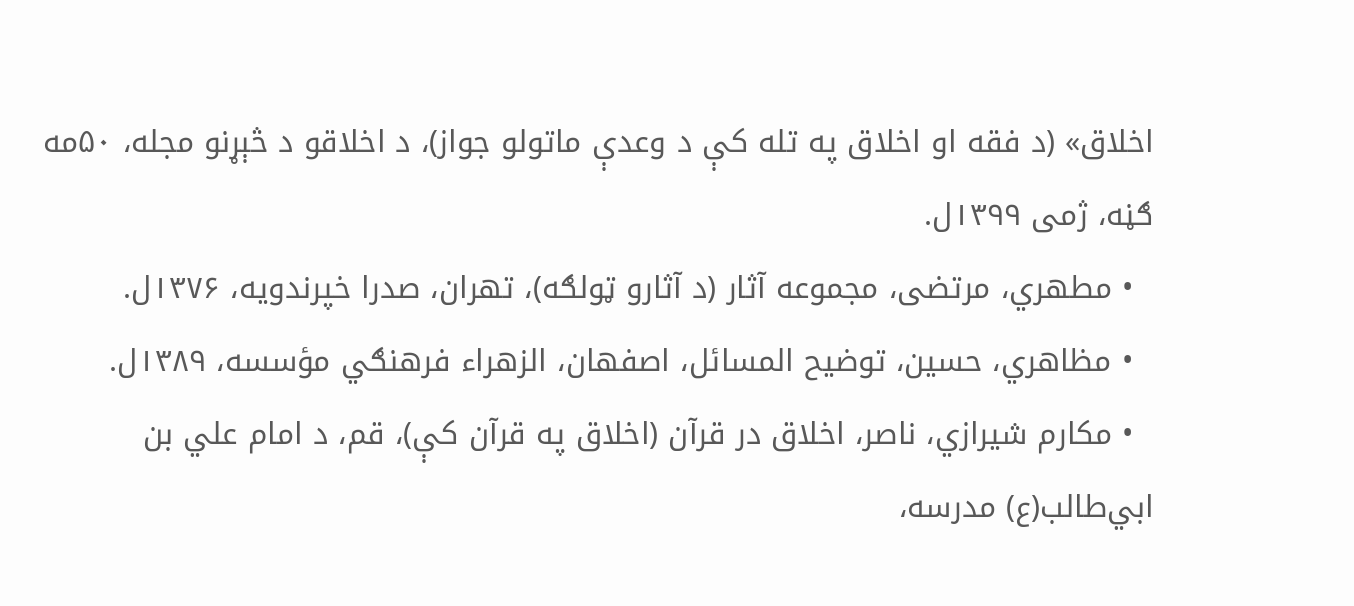اخلاق» (د فقه او اخلاق په تله کې د وعدې ماتولو جواز)، د اخلاقو د څېړنو مجله، ۵۰مه ګڼه، ژمی ۱۳۹۹ل.
  • مطهري، مرتضی، مجموعه آثار (د آثارو ټولګه)، تهران، صدرا خپرندویه، ۱۳۷۶ل.
  • مظاهري، حسین، توضیح المسائل، اصفهان، الزهراء فرهنګي مؤسسه، ۱۳۸۹ل.
  • مکارم شیرازي، ناصر، اخلاق در قرآن (اخلاق په قرآن کې)، قم، د امام علي بن ابي‌طالب(ع) مدرسه،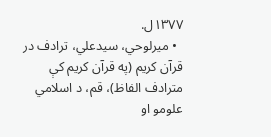۱۳۷۷ل.
  • میرلوحي، سیدعلي، ترادف در قرآن کریم (په قرآن کریم کې مترادف الفاظ)، قم، د اسلامي علومو او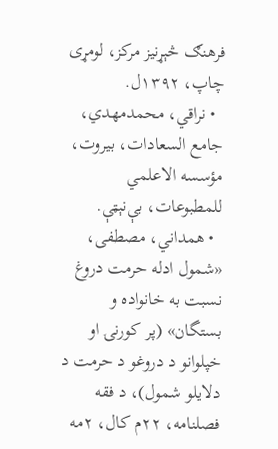فرهنګ څېړنیز مرکز، لومړی چاپ، ۱۳۹۲ل.
  • نراقي، محمدمهدي، جامع السعادات، بیروت، مؤسسه الاعلمي للمطبوعات، بې‌نېټې.
  • همداني، مصطفی، «شمول ادله حرمت دروغ نسبت به خانواده و بستگان» (پر کورنۍ او خپلوانو د دروغو د حرمت د دلایلو شمول)، د فقه فصلنامه، ۲۲م کال، ۲مه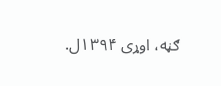ګڼه، اوړی ۱۳۹۴ل.